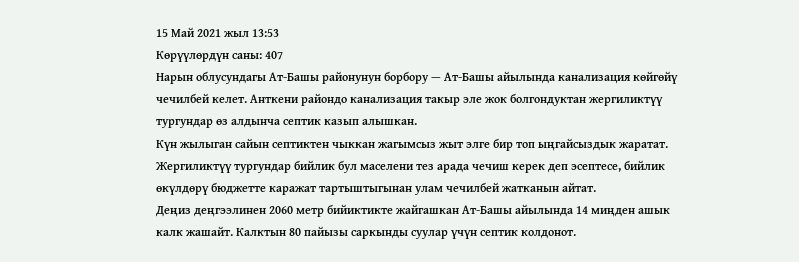15 Май 2021 жыл 13:53
Көрүүлөрдүн саны: 407
Нарын облусундагы Ат-Башы районунун борбору — Ат-Башы айылында канализация көйгөйү чечилбей келет. Анткени райондо канализация такыр эле жок болгондуктан жергиликтүү тургундар өз алдынча септик казып алышкан.
Күн жылыган сайын септиктен чыккан жагымсыз жыт элге бир топ ыңгайсыздык жаратат. Жергиликтүү тургундар бийлик бул маселени тез арада чечиш керек деп эсептесе, бийлик өкүлдөрү бюджетте каражат тартыштыгынан улам чечилбей жатканын айтат.
Деңиз деңгээлинен 2060 метр бийиктикте жайгашкан Ат-Башы айылында 14 миңден ашык калк жашайт. Калктын 80 пайызы саркынды суулар үчүн септик колдонот.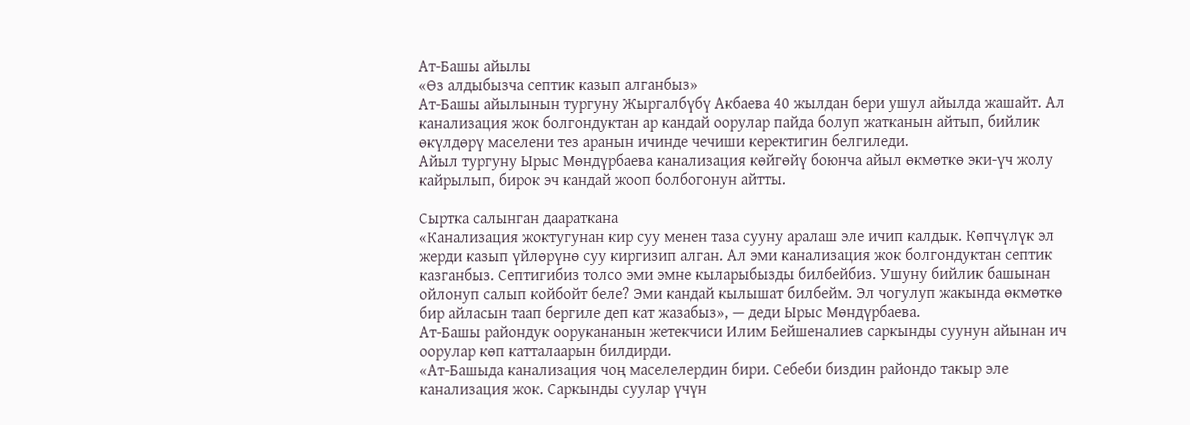Ат-Башы айылы
«Өз алдыбызча септик казып алганбыз»
Ат-Башы айылынын тургуну Жыргалбүбү Акбаева 40 жылдан бери ушул айылда жашайт. Ал канализация жок болгондуктан ар кандай оорулар пайда болуп жатканын айтып, бийлик өкүлдөрү маселени тез аранын ичинде чечиши керектигин белгиледи.
Айыл тургуну Ырыс Мөндүрбаева канализация көйгөйү боюнча айыл өкмөткө эки-үч жолу кайрылып, бирок эч кандай жооп болбогонун айтты.

Сыртка салынган даараткана
«Канализация жоктугунан кир суу менен таза сууну аралаш эле ичип калдык. Көпчүлүк эл жерди казып үйлөрүнө суу киргизип алган. Ал эми канализация жок болгондуктан септик казганбыз. Септигибиз толсо эми эмне кыларыбызды билбейбиз. Ушуну бийлик башынан ойлонуп салып койбойт беле? Эми кандай кылышат билбейм. Эл чогулуп жакында өкмөткө бир айласын таап бергиле деп кат жазабыз», — деди Ырыс Мөндүрбаева.
Ат-Башы райондук оорукананын жетекчиси Илим Бейшеналиев саркынды суунун айынан ич оорулар көп катталаарын билдирди.
«Ат-Башыда канализация чоң маселелердин бири. Себеби биздин райондо такыр эле канализация жок. Саркынды суулар үчүн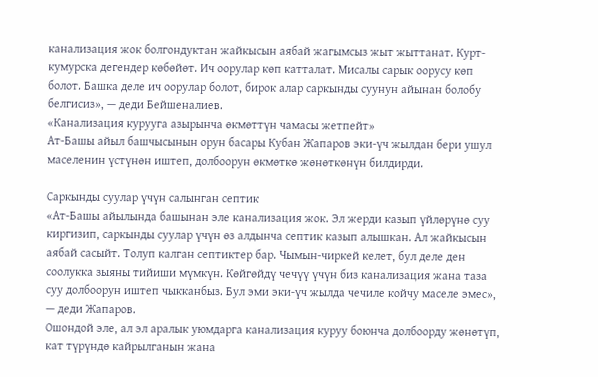канализация жок болгондуктан жайкысын аябай жагымсыз жыт жыттанат. Курт-кумурска дегендер көбөйөт. Ич оорулар көп катталат. Мисалы сарык оорусу көп болот. Башка деле ич оорулар болот, бирок алар саркынды суунун айынан болобу белгисиз», — деди Бейшеналиев.
«Канализация курууга азырынча өкмөттүн чамасы жетпейт»
Ат-Башы айыл башчысынын орун басары Кубан Жапаров эки-үч жылдан бери ушул маселенин үстүнөн иштеп, долбоорун өкмөткө жөнөткөнүн билдирди.

Саркынды суулар үчүн салынган септик
«Ат-Башы айылында башынан эле канализация жок. Эл жерди казып үйлөрүнө суу киргизип, саркынды суулар үчүн өз алдынча септик казып алышкан. Ал жайкысын аябай сасыйт. Толуп калган септиктер бар. Чымын-чиркей келет, бул деле ден соолукка зыяны тийиши мүмкүн. Көйгөйдү чечүү үчүн биз канализация жана таза суу долбоорун иштеп чыкканбыз. Бул эми эки-үч жылда чечиле койчу маселе эмес», — деди Жапаров.
Ошондой эле, ал эл аралык уюмдарга канализация куруу боюнча долбоорду жөнөтүп, кат түрүндө кайрылганын жана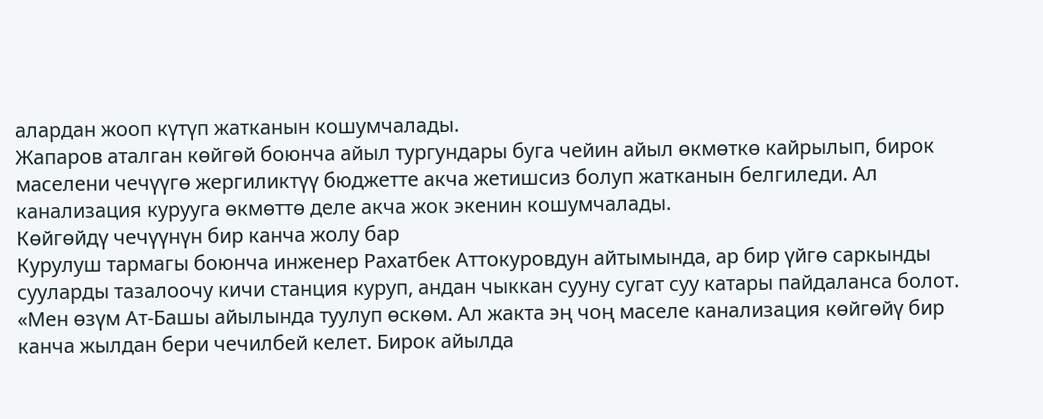алардан жооп күтүп жатканын кошумчалады.
Жапаров аталган көйгөй боюнча айыл тургундары буга чейин айыл өкмөткө кайрылып, бирок маселени чечүүгө жергиликтүү бюджетте акча жетишсиз болуп жатканын белгиледи. Ал канализация курууга өкмөттө деле акча жок экенин кошумчалады.
Көйгөйдү чечүүнүн бир канча жолу бар
Курулуш тармагы боюнча инженер Рахатбек Аттокуровдун айтымында, ар бир үйгө саркынды сууларды тазалоочу кичи станция куруп, андан чыккан сууну сугат суу катары пайдаланса болот.
«Мен өзүм Ат-Башы айылында туулуп өскөм. Ал жакта эң чоң маселе канализация көйгөйү бир канча жылдан бери чечилбей келет. Бирок айылда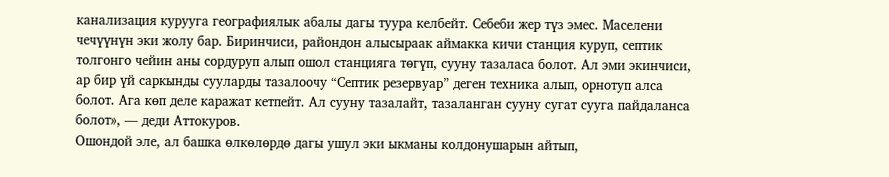канализация курууга географиялык абалы дагы туура келбейт. Себеби жер түз эмес. Маселени чечүүнүн эки жолу бар. Биринчиси, райондон алысыраак аймакка кичи станция куруп, септик толгонго чейин аны сордуруп алып ошол станцияга төгүп, сууну тазаласа болот. Ал эми экинчиси, ар бир үй саркынды сууларды тазалоочу “Септик резервуар” деген техника алып, орнотуп алса болот. Ага көп деле каражат кетпейт. Ал сууну тазалайт, тазаланган сууну сугат сууга пайдаланса болот», — деди Аттокуров.
Ошондой эле, ал башка өлкөлөрдө дагы ушул эки ыкманы колдонушарын айтып,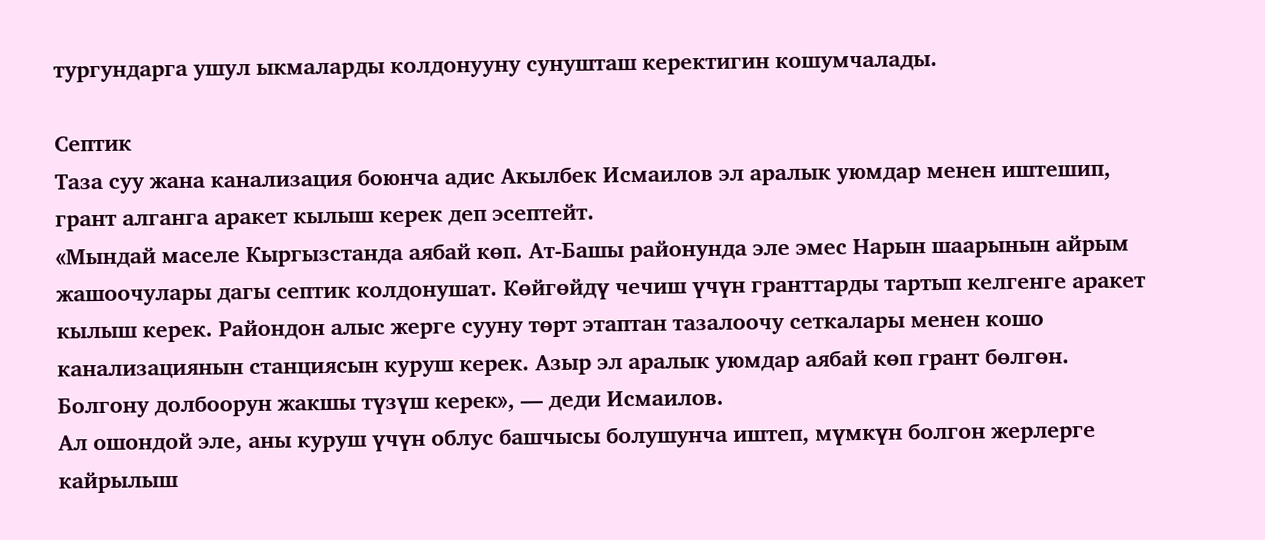тургундарга ушул ыкмаларды колдонууну сунушташ керектигин кошумчалады.

Септик
Таза суу жана канализация боюнча адис Акылбек Исмаилов эл аралык уюмдар менен иштешип, грант алганга аракет кылыш керек деп эсептейт.
«Мындай маселе Кыргызстанда аябай көп. Ат-Башы районунда эле эмес Нарын шаарынын айрым жашоочулары дагы септик колдонушат. Көйгөйдү чечиш үчүн гранттарды тартып келгенге аракет кылыш керек. Райондон алыс жерге сууну төрт этаптан тазалоочу сеткалары менен кошо канализациянын станциясын куруш керек. Азыр эл аралык уюмдар аябай көп грант бөлгөн. Болгону долбоорун жакшы түзүш керек», — деди Исмаилов.
Ал ошондой эле, аны куруш үчүн облус башчысы болушунча иштеп, мүмкүн болгон жерлерге кайрылыш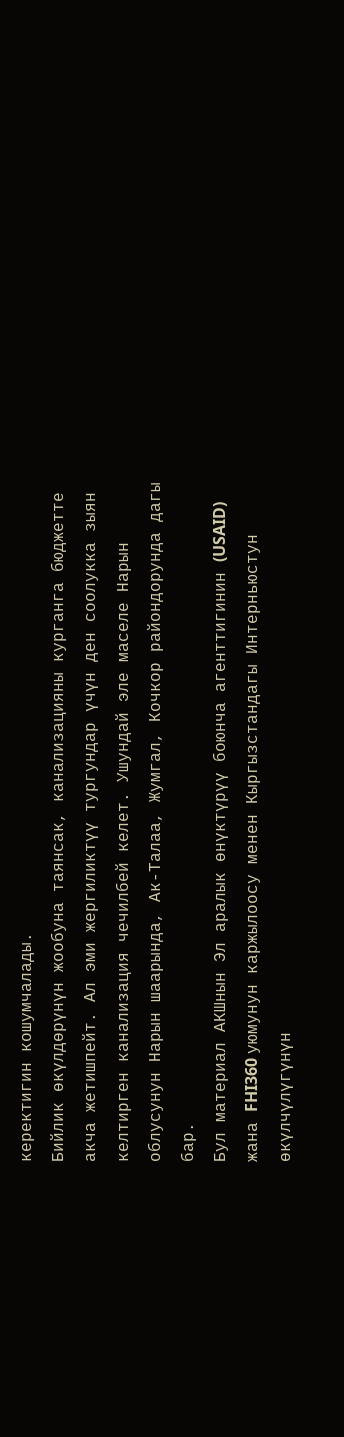керектигин кошумчалады.
Бийлик өкүлдөрүнүн жообуна таянсак, канализацияны курганга бюджетте акча жетишпейт. Ал эми жергиликтүү тургундар үчүн ден соолукка зыян келтирген канализация чечилбей келет. Ушундай эле маселе Нарын облусунун Нарын шаарында, Ак-Талаа, Жумгал, Кочкор райондорунда дагы бар.
Бул материал АКШнын Эл аралык өнүктүрүү боюнча агенттигинин (USAID) жана FHI360 уюмунун каржылоосу менен Кыргызстандагы Интерньюстун өкүлчүлүгүнүн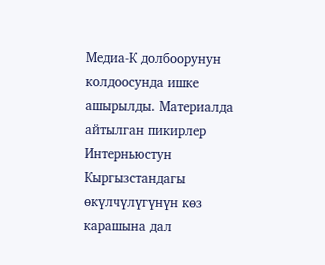Медиа-К долбоорунун колдоосунда ишке ашырылды. Материалда айтылган пикирлер Интерньюстун Кыргызстандагы өкүлчүлүгүнүн көз карашына дал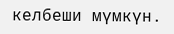келбеши мүмкүн.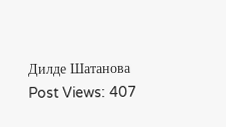Дилде Шатанова
Post Views: 407